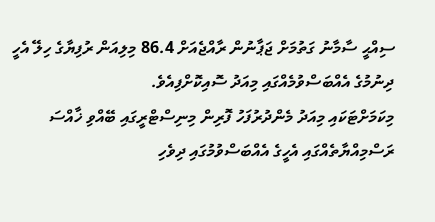ސިއްޙީ ސާމާނު ގަތުމަށް ޖަޕާނުން ރާއްޖެއަށް 86.4 މިލިއަން ރުފިޔާގެ ހިލޭ އެހީ ދިނުމުގެ އެއްބަސްވުމެއްގައި މިއަދު ސޮއިކޮށްފިއެވެ.
މިކަމަށްޓަކައި މިއަދު މެންދުރުފަހު ފޮރިން މިނިސްޓްރީގައި ބޭއްވި ޚާއްސަ ރަސްމިއްޔާތެއްގައި އެހީގެ އެއްބަސްވުމުގައި ދިވެހި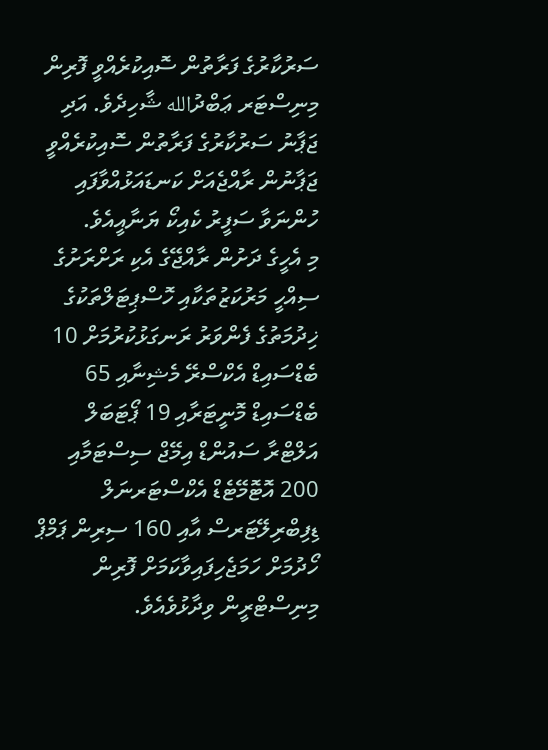ސަރުކާރުގެ ފަރާތުން ސޮއިކުރެއްވީ ފޮރިން މިނިސްޓަރ ޢަބްދުالله ޝާހިދެވެ. އަދި ޖަޕާނު ސަރުކާރުގެ ފަރާތުން ސޮއިކުރެއްވީ ޖަޕާނުން ރާއްޖެއަށް ކަނޑައަޅުއްވާފައި ހުންނަވާ ސަފީރު ކެއިކޯ ޔަނާއީއެވެ.
މި އެހީގެ ދަށުން ރާއްޖޭގެ އެކި ރަށްރަށުގެ ސިއްހީ މަރުކަޒުތަކާއި ހޮސްޕިޓަލްތަކުގެ ޚިދުމަތުގެ ފެންވަރު ރަނގަޅުކުރުމަށް 10 ބެޑްސައިޑް އެކްސްރޭ މެޝިނާއި 65 ބެޑްސައިޑް މޮނީޓަރާއި 19 ޕޯޓަބަލް އަލްޓްރާ ސައުންޑް އިމޭޖް ސިސްޓަމާއި 200 އޮޓޮމޭޓެޑް އެކްސްޓަރނަލް ޑިފިބްރިލޭޓަރސް އާއި 160 ސިރިން ޕަމްޕް ހޯދުމަށް ހަމަޖެހިފައިވާކަމަށް ފޮރިން މިނިސްޓްރީން ވިދާޅުވެއެވެ.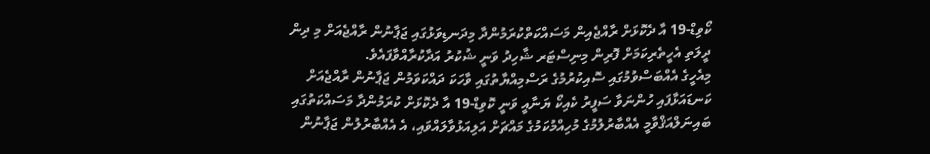ކޯވިޑް-19 އާ ދެކޮޅަށް ރާއްޖެއިން މަސައްކަތްކުރަމުންދާ މިދަނޑިވަޅުގައި ޖަޕާނުން ރާއްޖެއަށް މި ދިން ދީލަތި އެހީތެރިކަމަށް ފޮރިން މިނިސްޓަރ ޝާހިދު ވަނީ ޝުކުރު އަދާކުރާއްވާފައެވެ.
މިއެހީގެ އެއްބަސްވުމުގައި ސޮއިކުރުމުގެ ރަސްމިއްޔާތުގައި ވާހަކަ ދައްކަވަމުން ޖަޕާނުން ރާއްޖެއަށް ކަނޑައަޅާފައި ހުންނަވާ ސަފީރު ކެއިކޯ ޔަނާއީ ވަނީ ކޮވިޑް-19 އާ ދެކޮޅަށް ކުރަމުންދާ މަސައްކަތުގައި ބައިނަލްއަޤްވާމީ އެއްބާރުލުމުގެ މުހިއްމުކަމުގެ މައްޗަށް އަލިއަޅުވާލައްވައި، އެ އެއްބާރުލުން ޖަޕާނުން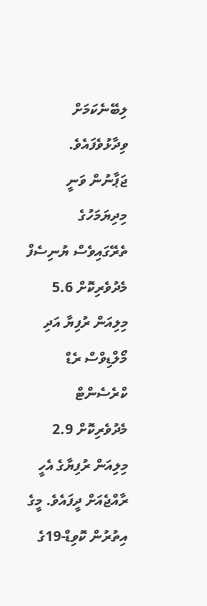ލިބޭނެކަމަށް ވިދާޅުވެފައެވެ.
ޖަޕާނުން ވަނީ މިދިޔަމަހުގެ ތެރޭގައިވެސް ޔުނިސެފް މެދުވެރިކޮށް 5.6 މިލިއަން ރުފިޔާ އަދި މޯލްޑިވްސް ރެޑް ކްރެސެންޓް މެދުވެރިކޮށް 2.9 މިލިއަން ރުފިޔާގެ އެހީ ރާއްޖެއަށް ދީފައެވެ. މީގެ އިތުރުން ކޮވިޑް-19ގެ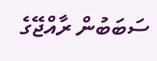ސަބަބުން ރާއްޖޭގެ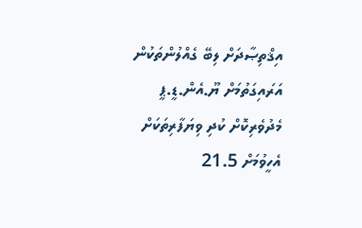އިޤްތިޞާދަށް ލިބޭ ގެއްލުންތަކުން އަރައިގަތުމަށް ޔޫ.އެން.ޑީ.ޕީ މެދުވެރިކޮށް ކުދި ވިޔަފާރިތަކަށް އެހީވުމަށް 21.5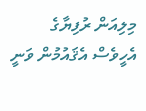މިލިއަން ރުފިޔާގެ އެހީވެސް އެޤައުމުން ވަނީ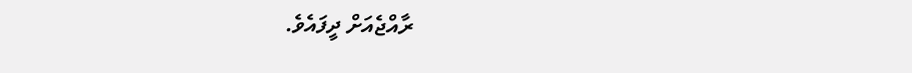ރާއްޖެއަށް ދީފައެވެ.